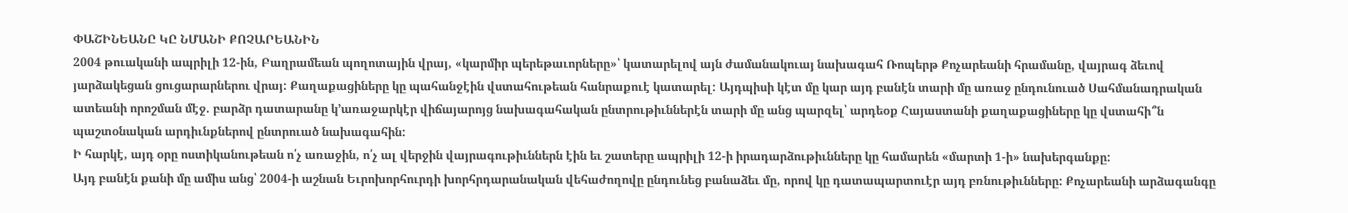ՓԱՇԻՆԵԱՆԸ ԿԸ ՆՄԱՆԻ ՔՈՉԱՐԵԱՆԻՆ
2004 թուականի ապրիլի 12-ին, Բաղրամեան պողոտային վրայ, «կարմիր պերեթաւորները»՝ կատարելով այն ժամանակուայ նախագահ Ռոպերթ Քոչարեանի հրամանը, վայրագ ձեւով յարձակեցան ցուցարարներու վրայ: Քաղաքացիները կը պահանջէին վստահութեան հանրաքուէ կատարել: Այդպիսի կէտ մը կար այդ բանէն տարի մը առաջ ընդունուած Սահմանադրական ատեանի որոշման մէջ. բարձր դատարանը կ՚առաջարկէր վիճայարոյց նախագահական ընտրութիւններէն տարի մը անց պարզել՝ արդեօք Հայաստանի քաղաքացիները կը վստահի՞ն պաշտօնական արդիւնքներով ընտրուած նախագահին:
Ի հարկէ, այդ օրը ոստիկանութեան ո՛չ առաջին, ո՛չ ալ վերջին վայրագութիւններն էին եւ շատերը ապրիլի 12-ի իրադարձութիւնները կը համարեն «մարտի 1-ի» նախերգանքը:
Այդ բանէն քանի մը ամիս անց՝ 2004-ի աշնան Եւրոխորհուրդի խորհրդարանական վեհաժողովը ընդունեց բանաձեւ մը, որով կը դատապարտուէր այդ բռնութիւնները: Քոչարեանի արձագանգը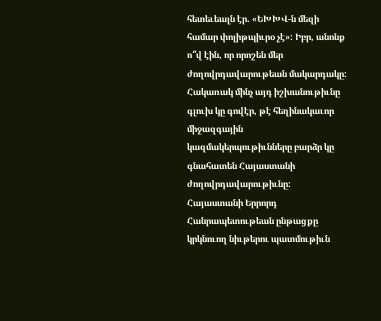հետեւեալն էր. «ԵԽԽՎ-ն մեզի համար փոլիթպիւրօ չէ»: Իբր, անոնք ո՞վ էին, որ որոշեն մեր ժողովրդավարութեան մակարդակը: Հակառակ մինչ այդ իշխանութիւնը գլուխ կը գովէր, թէ հեղինակաւոր միջազգային կազմակերպութիւնները բարձր կը գնահատեն Հայաստանի ժողովրդավարութիւնը:
Հայաստանի Երրորդ Հանրապետութեան ընթացքը կրկնուող նիւթերու պատմութիւն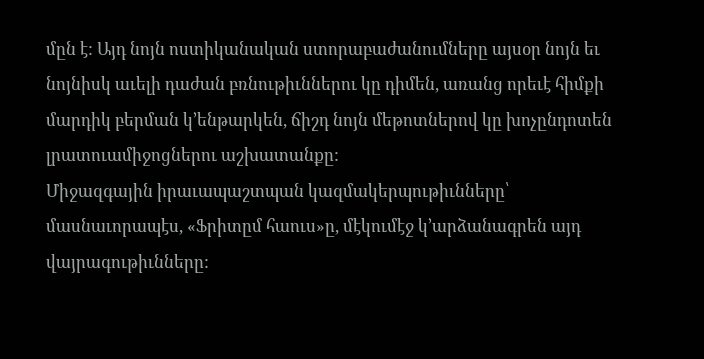մըն է: Այդ նոյն ոստիկանական ստորաբաժանումները այսօր նոյն եւ նոյնիսկ աւելի դաժան բռնութիւններու կը դիմեն, առանց որեւէ հիմքի մարդիկ բերման կ՚ենթարկեն, ճիշդ նոյն մեթոտներով կը խոչընդոտեն լրատուամիջոցներու աշխատանքը:
Միջազգային իրաւապաշտպան կազմակերպութիւնները՝ մասնաւորապէս, «Ֆրիտըմ հաուս»ը, մէկումէջ կ՚արձանագրեն այդ վայրագութիւնները: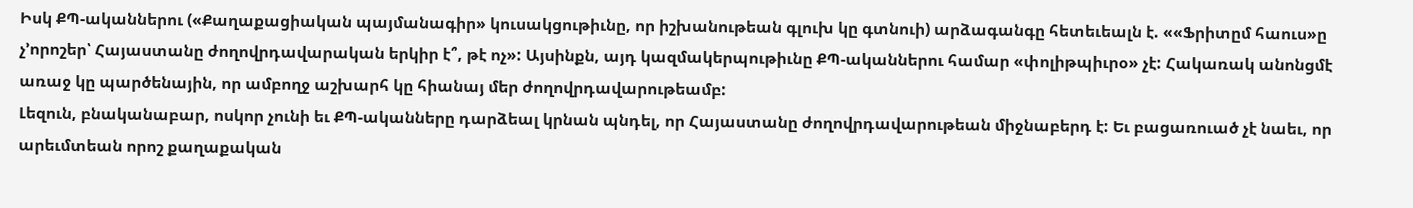Իսկ ՔՊ-ականներու («Քաղաքացիական պայմանագիր» կուսակցութիւնը, որ իշխանութեան գլուխ կը գտնուի) արձագանգը հետեւեալն է. ««Ֆրիտըմ հաուս»ը չ՚որոշեր՝ Հայաստանը ժողովրդավարական երկիր է՞, թէ ոչ»: Այսինքն, այդ կազմակերպութիւնը ՔՊ-ականներու համար «փոլիթպիւրօ» չէ: Հակառակ անոնցմէ առաջ կը պարծենային, որ ամբողջ աշխարհ կը հիանայ մեր ժողովրդավարութեամբ:
Լեզուն, բնականաբար, ոսկոր չունի եւ ՔՊ-ականները դարձեալ կրնան պնդել, որ Հայաստանը ժողովրդավարութեան միջնաբերդ է: Եւ բացառուած չէ նաեւ, որ արեւմտեան որոշ քաղաքական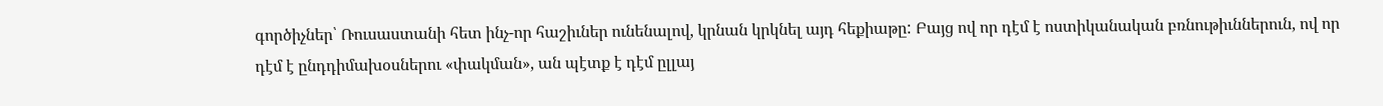գործիչներ՝ Ռուսաստանի հետ ինչ-որ հաշիւներ ունենալով, կրնան կրկնել այդ հեքիաթը: Բայց ով որ դէմ է ոստիկանական բռնութիւններուն, ով որ դէմ է ընդդիմախօսներու «փակման», ան պէտք է դէմ ըլլայ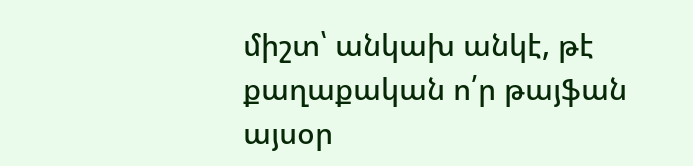միշտ՝ անկախ անկէ, թէ քաղաքական ո՛ր թայֆան այսօր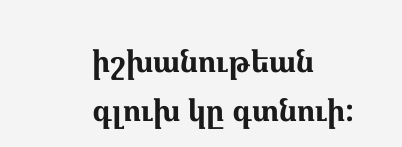իշխանութեան գլուխ կը գտնուի: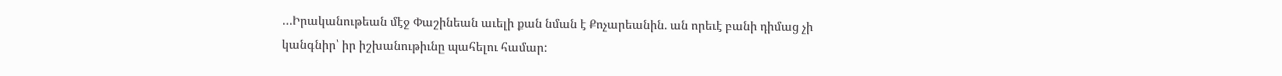…Իրականութեան մէջ Փաշինեան աւելի քան նման է Քոչարեանին. ան որեւէ բանի դիմաց չի կանգնիր՝ իր իշխանութիւնը պահելու համար: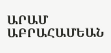ԱՐԱՄ ԱԲՐԱՀԱՄԵԱՆ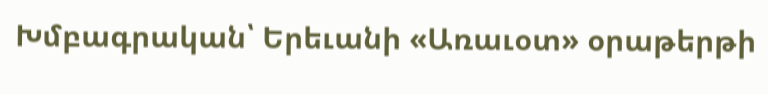Խմբագրական՝ Երեւանի «Առաւօտ» օրաթերթի